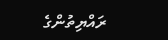ރައްޔިތުންގެ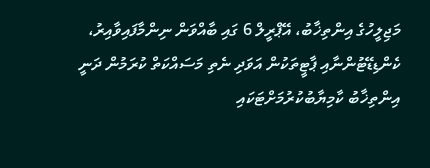މަޖިލީހުގެ އިންތިޚާބު، އޭޕްރީލް 6 ގައި ބާއްވަން ނިންމާފައިވާއިރު، ކެންޑިޑޭޓުންނާއި ޕާޓީތަކުން އަވަދި ނެތި މަސައްކަތް ކުރަމުން ދަނީ އިންތިޚާބު ކާމިޔާބުކުރުމަށްޓަކައި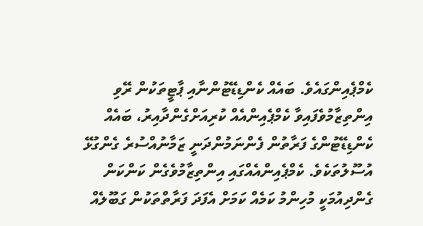ކެމްޕެއިންގައެވެ. ބައެއް ކެންޑިޑޭޓުންނާއި ޕާޓީތަކުން ރޭވި އިންތިޒާމުވެފައިވާ ކެމްޕެއިންއެއް ކުރިއަށްގެންދާއިރު، ބައެއް ކެންޑިޑޭޓުންގެ ފަރާތުން ފެންނަމުންދަނީ ޒަމާނުއްސުރެ ގެންގުޅޭ އުސޫލުތަކެވެ. ކެމްޕެއިންއެއްގައި އިންތިޒާމުވެގެން ކަންކަން ގެންދިއުމަކީ މުހިންމު ކަމެއް ކަމަށް އެފަދަ ފަރާތްތަކުން ގަބޫލެއް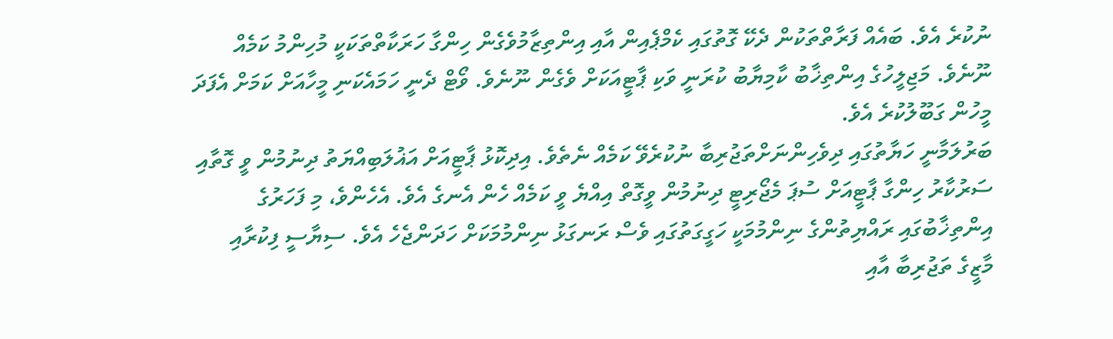ނުކުރެ އެވެ. ބައެއް ފަރާތްތަކުން ދެކޭ ގޮތުގައި ކެމްޕެއިން އާއި އިންތިޒާމުވެގެން ހިންގާ ހަރަކާތްތަކަކީ މުހިންމު ކަމެއް ނޫނެވެ. މަޖިލީހުގެ އިންތިޚާބު ކާމިޔާބު ކުރަނީ ވަކި ޕާޓީއަކަށް ވެގެން ނޫނެވެ. ވޯޓް ދެނީ ހަމައެކަނި މީހާއަށް ކަމަށް އެފަދަ މީހުން ގަބޫލުކުރެ އެވެ.
ބަރުލަމާނީ ހަޔާތުގައި ދިވެހިންނަށްތަޖުރިބާ ނުކުރެވޭ ކަމެއް ނެތެވެ. އިދިކޮޅު ޕާޓީއަށް އަޣުލަބިއްޔަތު ދިނުމުން ވީ ގޮތާއި ސަރުކާރު ހިންގާ ޕާޓީއަށް ސުޕަ މެޖޯރިޓީ ދިނުމުން ވީގޮތް އިއްޔެ ވީ ކަމެއް ހެން އެނގެ އެވެ. އެހެންވެ، މި ފަހަރުގެ އިންތިޚާބުގައި ރައްޔިތުންގެ ނިންމުމަކީ ހަގީގަތުގައި ވެސް ރަނގަޅު ނިންމުމަކަށް ހަދަންޖެހެ އެވެ. ސިޔާސީ ފިކުރާއި މާޒީގެ ތަޖުރިބާ އާއި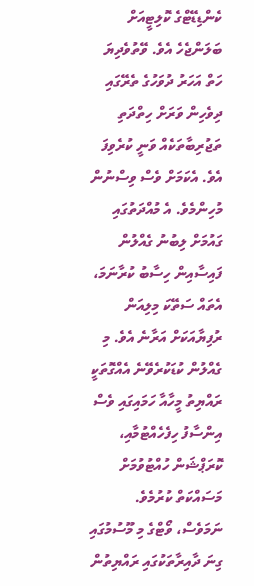ކެންޑިޑޭޓްގެ ކޮލިޓީއަށް ބަލަންޖެހެ އެވެ. ވޭތުވެދިޔަ ހަތް އަހަރު ދުވަހުގެ ތެރޭގައި ދިވެހިން ވަރަށް ހިތްދަތި ތަޖުރިބާތަކެއް ވަނީ ކުރެވިފަ އެވެ. އެކަމަށް ވެސް ވިސްނުން މުހިންމެވެ. އެ މުއްދަތުގައި ގައުމަށް ލިބުނު ގެއްލުން ފައިސާއިން ހިސާބު ކުރާނަމަ، އެތައް ސަތޭކަ މިލިއަން ރުފިޔާއަކަށް އަރާނެ އެވެ. މި ގެއްލުން ކުޑަކުރެވޭނެ އެއްގޮތަކީ ރައްޔިތު މީހާއާ ހަމައިގައި ވެސް އިންސާފު ހިފެހެއްޓުމާއި، ކޮރަޕްޝަން ހުއްޓުވުމަށް މަސައްކަތް ކުރުމެވެ.
ނަމަވެސް، ވޯޓްގެ މި މޫސުމުގައި ގިނަ ދާއިރާތަކުގައި ރައްޔިތުން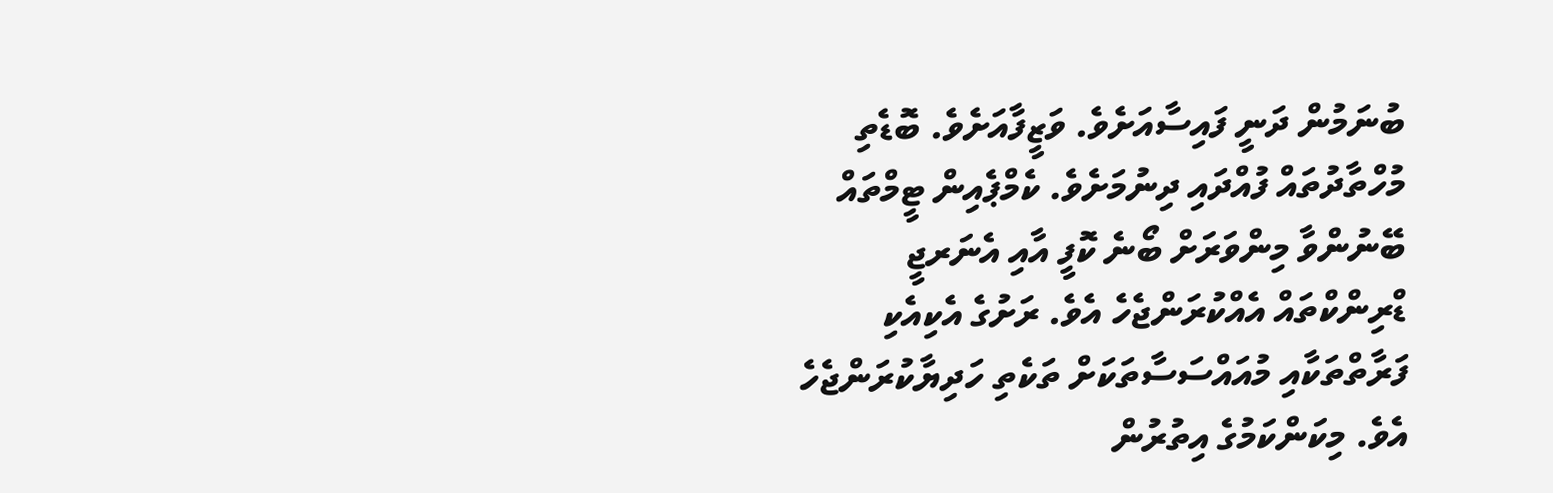ބުނަމުން ދަނީ ފައިސާއަށެވެ. ވަޒީފާއަށެވެ. ބޮޑެތި މުހްތާދުތައް ފުއްދައި ދިނުމަށެވެ. ކެމްޕެއިން ޓީމްތައް ބޭނުންވާ މިންވަރަށް ބޯނެ ކޮފީ އާއި އެނަރޖީ ޑްރިންކްތައް އެއްކުރަންޖެހެ އެވެ. ރަށުގެ އެކިއެކި ފަރާތްތަކާއި މުއައްސަސާތަކަށް ތަކެތި ހަދިޔާކުރަންޖެހެ އެވެ. މިކަންކަމުގެ އިތުރުން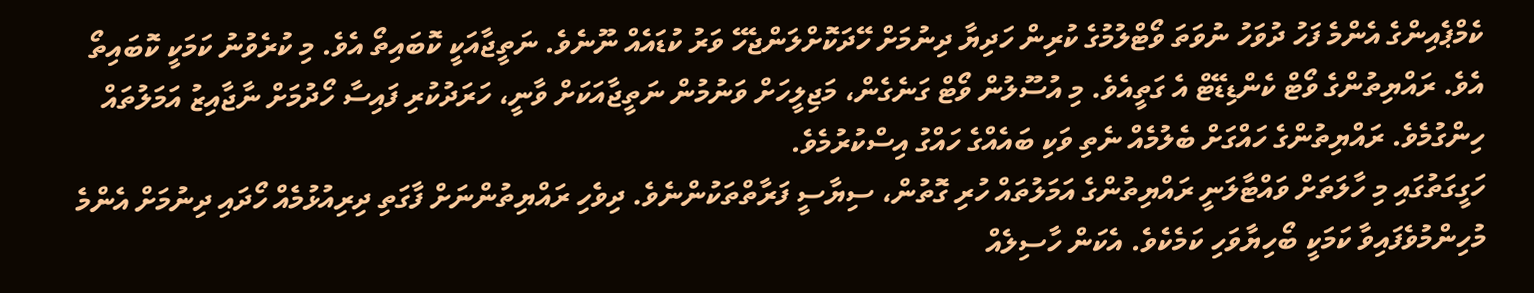ކެމްޕެއިންގެ އެންމެ ފަހު ދުވަހު ނުވަތަ ވޯޓްލުމުގެ ކުރިން ހަދިޔާ ދިނުމަށް ހޭދަކޮށްލަންޖެހޭ ވަރު ކުޑައެއް ނޫނެވެ. ނަތީޖާއަކީ ކޮބައިތޯ އެވެ. މި ކުރެވުނު ކަމަކީ ކޮބައިތޯ އެވެ. ރައްޔިތުންގެ ވޯޓް ކެންޑިޑޭޓް އެ ގަތީއެވެ. މި އުސޫލުން ވޯޓް ގަނެގެން، މަޖިލީހަށް ވަނުމުން ނަތީޖާއަކަށް ވާނީ، ހަރަދުކުރި ފައިސާ ހޯދުމަށް ނާޖާއިޒު އަމަލުތައް ހިންގުމެވެ. ރައްޔިތުންގެ ހައްގަށް ބެލުމެއް ނެތި ވަކި ބައެއްގެ ހައްގު އިސްކުރުމެވެ.
ހަގީގަތުގައި މި ހާލަތަށް ވައްޓާލަނީ ރައްޔިތުންގެ އަމަލުތައް ހުރި ގޮތުން، ސިޔާސީ ފަރާތްތަކުންނެވެ. ދިވެހި ރައްޔިތުންނަށް ފާގަތި ދިރިއުޅުމެއް ހޯދައި ދިނުމަށް އެންމެ މުހިންމުވެފައިވާ ކަމަކީ ބޯހިޔާވަހި ކަމެކެވެ. އެކަން ހާސިލެއް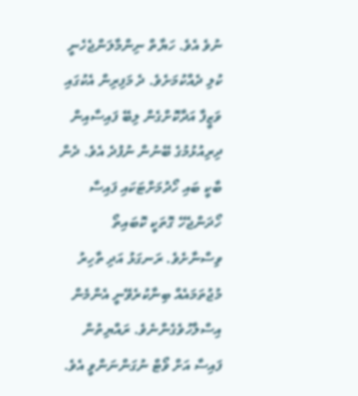ނުވެ އެވެ. ހަޔާތް ނިންމާލަންޖެހެނީ ކުލި ދެއްކުމަށެވެ. ދެ މަފިރިން އެކުގައި ވަޒީފާ އަދާކޮށްގެން ލިބޭ ފައިސާއިން ދިރިއުޅުމުގެ ބޭނުން ނުފުދެ އެވެ. ދެން ބާކީ ބައި ހޯދުމަށްޓަކައި ފައިސާ ހޯދަންޖެހޭ ގޮތަކީ ކޮބައިތޯ ވިސްނާށެވެ. ރަނގަޅު އަދި ތާހިރު މުޖުތަމައެއް ބިނާކުރެވޭނީ އެންމެން އިސްލާހުވެގެންނެވެ. ރައްޔިތުން ފައިސާ އަށް ވޯޓް ނުގަންނަންވީ އެވެ.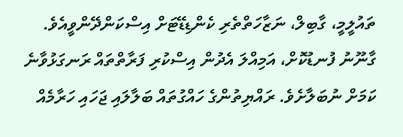ތައުލީމީ، ގާބިލް، ނަޒާހަތްތެރި ކެންޑިޑޭޓަށް އިސްކަންދޭންވީއެވެ.
ގާނޫނު ފުނޑުކޮށް، އަމިއްލަ އެދުން އިސްކުރި ފަރާތްތައް ރަނގަޅުވާނެ ކަމަށް ނުބަލާށެވެ. ރައްޔިތުންގެ ހައްގުތައް ބަލާލައި ޖަހައި ހަރާމެއް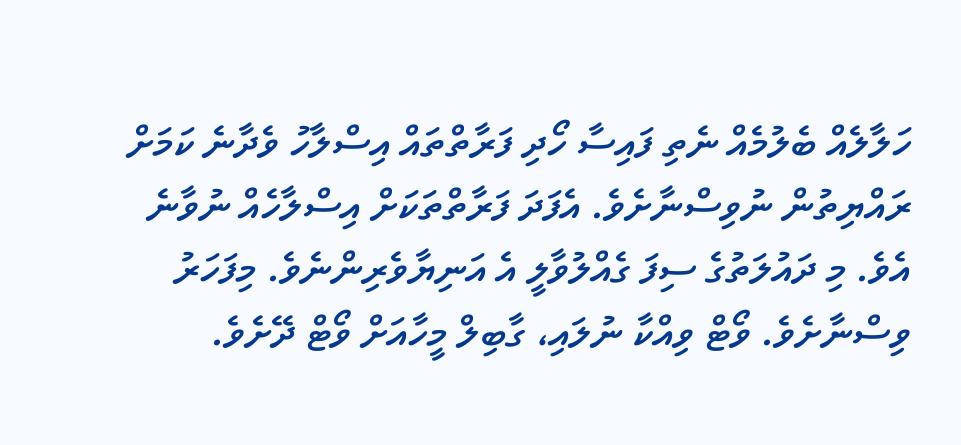ހަލާލެއް ބެލުމެއް ނެތި ފައިސާ ހޯދި ފަރާތްތައް އިސްލާހު ވެދާނެ ކަމަށް ރައްޔިތުން ނުވިސްނާށެވެ. އެފަދަ ފަރާތްތަކަށް އިސްލާހެއް ނުވާނެ އެވެ. މި ދައުލަތުގެ ސިފަ ގެއްލުވާލީ އެ އަނިޔާވެރިންނެވެ. މިފަހަރު ވިސްނާށެވެ. ވޯޓް ވިއްކާ ނުލައި، ގާބިލް މީހާއަށް ވޯޓް ދޭށެވެ.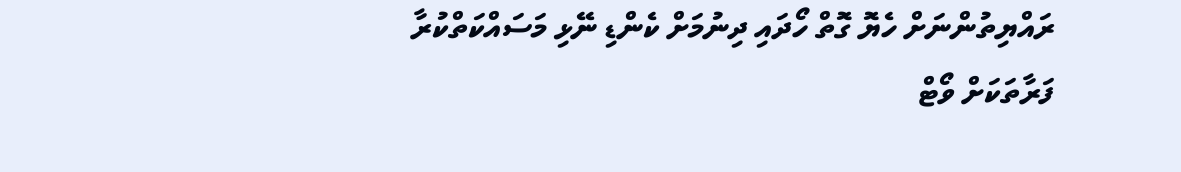ރައްޔިތުންނަށް ހެޔޮ ގޮތް ހޯދައި ދިނުމަށް ކެންޑި ނޭޅި މަސައްކަތްކުރާ ފަރާތަކަށް ވޯޓް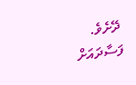ދޭށެވެ. ފަސާދައަށް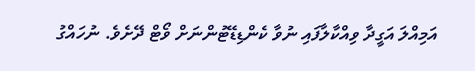އަމިއްލަ އަގީދާ ވިއްކާލާފައި ނުވާ ކެންޑިޑޭޓުންނަށް ވޯޓް ދޭށެވެ. ނުހައްގު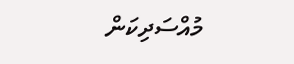މުއްސަދިކަން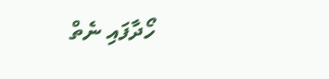ހޯދާފައި ނެތް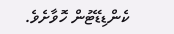ކެންޑިޑޭޓުން ހޮވާށެވެ.